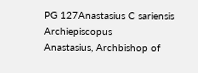PG 127Anastasius C sariensis Archiepiscopus
Anastasius, Archbishop of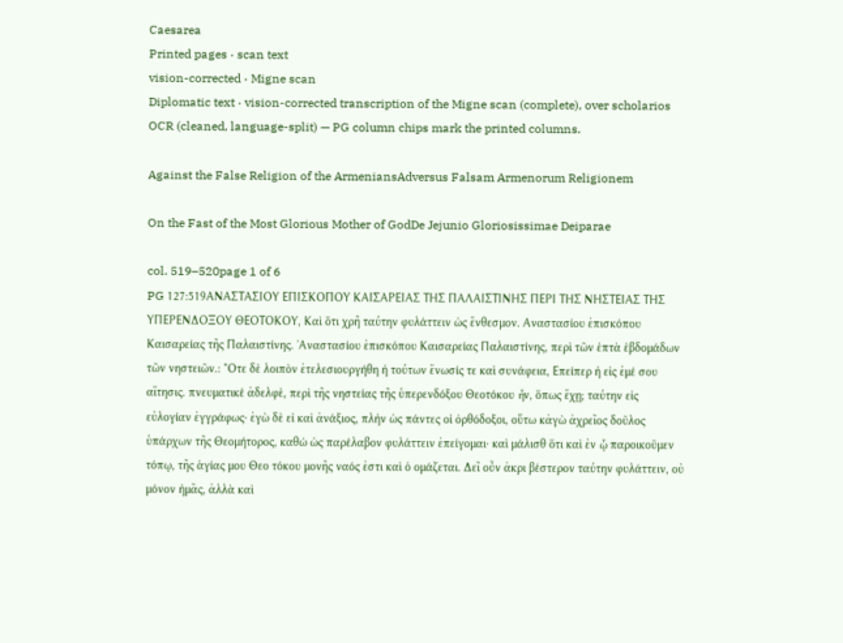Caesarea
Printed pages · scan text
vision-corrected · Migne scan
Diplomatic text · vision-corrected transcription of the Migne scan (complete), over scholarios OCR (cleaned, language-split) — PG column chips mark the printed columns.

Against the False Religion of the ArmeniansAdversus Falsam Armenorum Religionem

On the Fast of the Most Glorious Mother of GodDe Jejunio Gloriosissimae Deiparae

col. 519–520page 1 of 6
PG 127:519ΑΝΑΣΤΑΣΙΟΥ ΕΠΙΣΚΟΠΟΥ ΚΑΙΣΑΡΕΙΑΣ ΤΗΣ ΠΑΛΑΙΣΤΙΝΗΣ ΠΕΡΙ ΤΗΣ ΝΗΣΤΕΙΑΣ ΤΗΣ ΥΠΕΡΕΝΔΟΞΟΥ ΘΕΟΤΟΚΟΥ, Καὶ ὅτι χρῆ ταύτην φυλάττειν ὡς ἔνθεσμον. Αναστασίου ἐπισκόπου Καισαρείας τῆς Παλαιστίνης. ᾿Αναστασίου ἐπισκόπου Καισαρείας Παλαιστίνης, περὶ τῶν ἑπτὰ ἑβδομάδων τῶν νηστειῶν.: "Οτε δὲ λοιπὸν ἐτελεσιουργήθη ἡ τούτων ἔνωσίς τε καὶ συνάφεια, Επείπερ ἡ εἰς ἐμέ σου αἴτησις. πνευματικέ ἀδελφὲ, περὶ τῆς νηστείας τῆς ὑπερενδόξου Θεοτόκου ἦν, ὅπως ἔχῃ; ταύτην εἰς εὐλογίαν ἐγγράφως· ἐγὼ δὲ εἰ καὶ ἀνάξιος, πλὴν ὡς πάντες οἱ ὀρθόδοξοι, οὕτω κἀγὼ ἀχρεῖος δοῦλος ὑπάρχων τῆς Θεομήτορος, καθώ ὡς παρέλαβον φυλάττειν ἐπείγομαι· καὶ μάλισθ ὅτι καὶ ἐν ᾧ παροικοῦμεν τόπῳ, τῆς ἁγίας μου Θεο τόκου μονῆς ναός ἐστι καὶ ὁ ομάζεται. Δεῖ οὖν ἀκρι βέστερον ταύτην φυλάττειν, οὐ μόνον ἡμᾶς, ἀλλὰ καὶ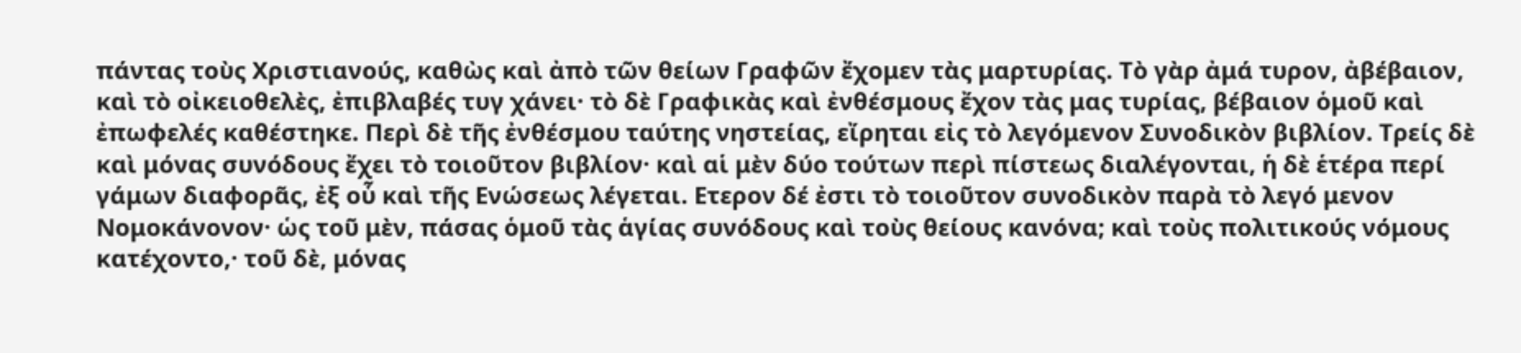πάντας τοὺς Χριστιανούς, καθὼς καὶ ἀπὸ τῶν θείων Γραφῶν ἔχομεν τὰς μαρτυρίας. Τὸ γὰρ ἀμά τυρον, ἀβέβαιον, καὶ τὸ οἰκειοθελὲς, ἐπιβλαβές τυγ χάνει· τὸ δὲ Γραφικὰς καὶ ἐνθέσμους ἔχον τὰς μας τυρίας, βέβαιον ὁμοῦ καὶ ἐπωφελές καθέστηκε. Περὶ δὲ τῆς ἐνθέσμου ταύτης νηστείας, εἴρηται εἰς τὸ λεγόμενον Συνοδικὸν βιβλίον. Τρείς δὲ καὶ μόνας συνόδους ἔχει τὸ τοιοῦτον βιβλίον· καὶ αἱ μὲν δύο τούτων περὶ πίστεως διαλέγονται, ἡ δὲ ἑτέρα περί γάμων διαφορᾶς, ἐξ οὗ καὶ τῆς Ενώσεως λέγεται. Ετερον δέ ἐστι τὸ τοιοῦτον συνοδικὸν παρὰ τὸ λεγό μενον Νομοκάνονον· ὡς τοῦ μὲν, πάσας ὁμοῦ τὰς ἁγίας συνόδους καὶ τοὺς θείους κανόνα; καὶ τοὺς πολιτικούς νόμους κατέχοντο,· τοῦ δὲ, μόνας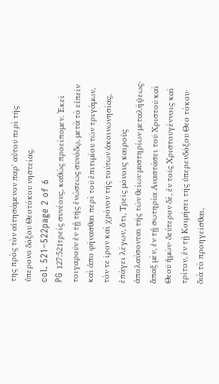της πρὸς τὸν αἰτησάμενον παρ' αὐτοῦ περὶ τῆς ὑπερονο δόξου Θεοτόκου νηστείας.
col. 521–522page 2 of 6
PG 127:521τρείς συνέους, καθώς προείπομεν. Ἐκεῖ τοιγαροῦν ἐν τῇ τῆς ἑνώσεως συνόδῳ, μετὰ τὸ εἰπεῖν καὶ ἀπο φήνασθαι περὶ τοῦ ἐπιτιμίου τῶν τριγάμων, τόν τε ῖρον καὶ χρόνον τῆς τούτων ἀκοινωνησίας, ἐπάγει λέγων, ὅτι, Τρεῖς μόνους καιροὺς ἀπολαύσονται τῆς τῶν θείων μυστηρίων μεταλήψεως· ἅπαξ μὲν, ἐν τῇ σωτηρία Αναστάσει τοῦ Χριστοῦ καὶ Θεοῦ ἡμῶν· δεύτερον δὲ, ἐν τοῖς Χριστουγέννοις καὶ τρίτον, ἐν τῇ Κοιμήσει τῆς ὑπερενδόξου Θεο τόκου· διὰ τὸ προηγεῖσθαι,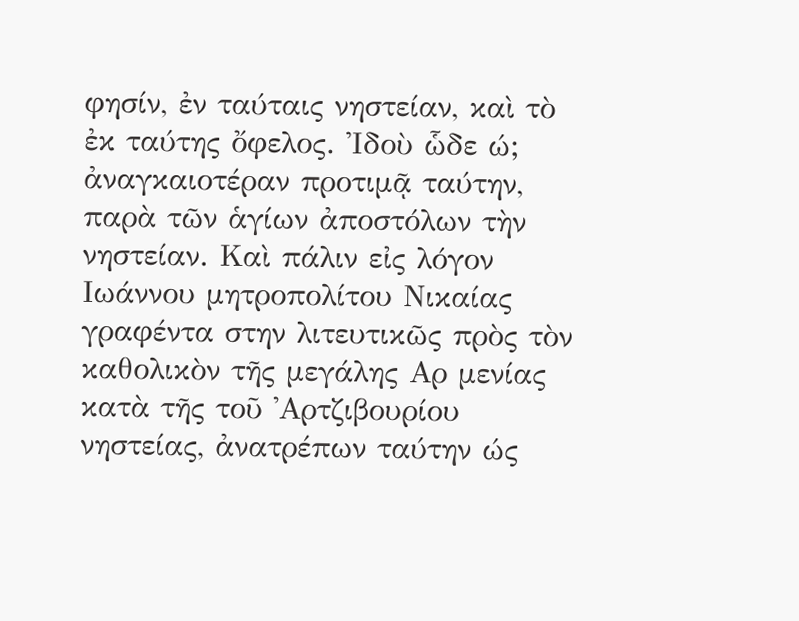φησίν, ἐν ταύταις νηστείαν, καὶ τὸ ἐκ ταύτης ὄφελος. Ἰδοὺ ὧδε ώ; ἀναγκαιοτέραν προτιμᾷ ταύτην, παρὰ τῶν ἁγίων ἀποστόλων τὴν νηστείαν. Καὶ πάλιν εἰς λόγον Ιωάννου μητροπολίτου Νικαίας γραφέντα στην λιτευτικῶς πρὸς τὸν καθολικὸν τῆς μεγάλης Αρ μενίας κατὰ τῆς τοῦ ᾿Αρτζιβουρίου νηστείας, ἀνατρέπων ταύτην ώς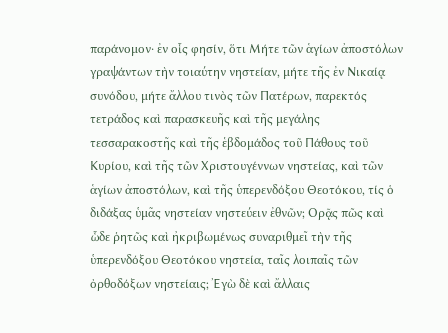παράνομον· ἐν οἷς φησίν, ὅτι Μήτε τῶν ἁγίων ἀποστόλων γραψάντων τὴν τοιαύτην νηστείαν, μήτε τῆς ἐν Νικαίᾳ συνόδου, μήτε ἄλλου τινὸς τῶν Πατέρων, παρεκτός τετράδος καὶ παρασκευῆς καὶ τῆς μεγάλης τεσσαρακοστῆς καὶ τῆς ἑβδομάδος τοῦ Πάθους τοῦ Κυρίου, καὶ τῆς τῶν Χριστουγέννων νηστείας, καὶ τῶν ἁγίων ἀποστόλων, καὶ τῆς ὑπερενδόξου Θεοτόκου, τίς ὁ διδάξας ὑμᾶς νηστείαν νηστεύειν ἐθνῶν; Ορᾷς πῶς καὶ ὧδε ῥητῶς καὶ ἠκριβωμένως συναριθμεῖ τὴν τῆς ὑπερενδόξου Θεοτόκου νηστεία, ταῖς λοιπαῖς τῶν ὀρθοδόξων νηστείαις; Ἐγὼ δὲ καὶ ἄλλαις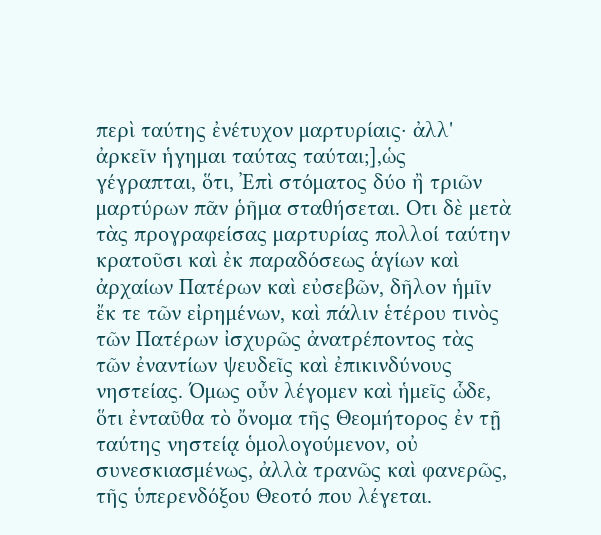περὶ ταύτης ἐνέτυχον μαρτυρίαις· ἀλλ' ἀρκεῖν ἡγημαι ταύτας ταύται;],ὡς γέγραπται, ὅτι, Ἐπὶ στόματος δύο ἢ τριῶν μαρτύρων πᾶν ῥῆμα σταθήσεται. Οτι δὲ μετὰ τὰς προγραφείσας μαρτυρίας πολλοί ταύτην κρατοῦσι καὶ ἐκ παραδόσεως ἁγίων καὶ ἀρχαίων Πατέρων καὶ εὐσεβῶν, δῆλον ἡμῖν ἔκ τε τῶν εἰρημένων, καὶ πάλιν ἑτέρου τινὸς τῶν Πατέρων ἰσχυρῶς ἀνατρέποντος τὰς τῶν ἐναντίων ψευδεῖς καὶ ἐπικινδύνους νηστείας. Όμως οὖν λέγομεν καὶ ἡμεῖς ὧδε, ὅτι ἐνταῦθα τὸ ὄνομα τῆς Θεομήτορος ἐν τῇ ταύτης νηστείᾳ ὁμολογούμενον, οὐ συνεσκιασμένως, ἀλλὰ τρανῶς καὶ φανερῶς, τῆς ὑπερενδόξου Θεοτό που λέγεται.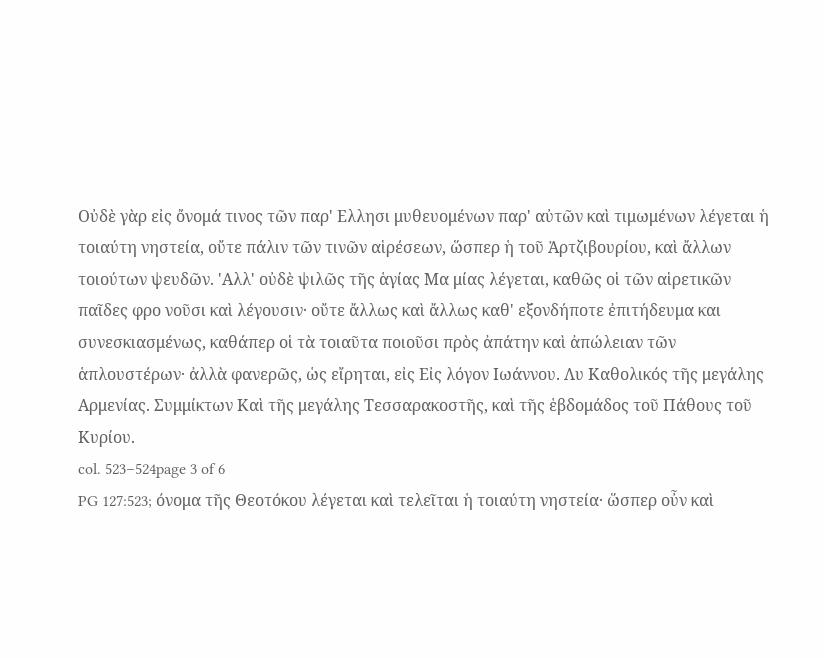Οὐδὲ γὰρ εἰς ὄνομά τινος τῶν παρ' Ελλησι μυθευομένων παρ' αὐτῶν καὶ τιμωμένων λέγεται ἡ τοιαύτη νηστεία, οὔτε πάλιν τῶν τινῶν αἱρέσεων, ὥσπερ ἡ τοῦ Ἀρτζιβουρίου, καὶ ἄλλων τοιούτων ψευδῶν. 'Αλλ' οὐδὲ ψιλῶς τῆς ἁγίας Μα μίας λέγεται, καθῶς οἱ τῶν αἱρετικῶν παῖδες φρο νοῦσι καὶ λέγουσιν· οὔτε ἄλλως καὶ ἄλλως καθ' εξονδήποτε ἐπιτήδευμα και συνεσκιασμένως, καθάπερ οἱ τὰ τοιαῦτα ποιοῦσι πρὸς ἀπάτην καὶ ἀπώλειαν τῶν ἁπλουστέρων· ἀλλὰ φανερῶς, ὡς εἴρηται, εἰς Εἰς λόγον Ιωάννου. Λυ Καθολικός τῆς μεγάλης Αρμενίας. Συμμίκτων Καὶ τῆς μεγάλης Τεσσαρακοστῆς, καὶ τῆς ἑβδομάδος τοῦ Πάθους τοῦ Κυρίου.
col. 523–524page 3 of 6
PG 127:523; όνομα τῆς Θεοτόκου λέγεται καὶ τελεῖται ἡ τοιαύτη νηστεία· ὥσπερ οὖν καὶ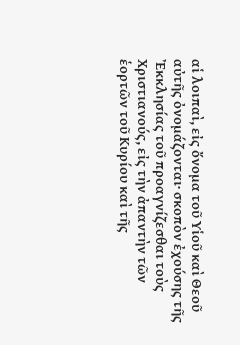αἱ λοιπαὶ, εἰς ὄνομα τοῦ Υἱοῦ καὶ Θεοῦ αὐτῆς ὀνομάζονται· σκοπὸν ἐχούσης τῆς Ἐκκλησίας τοῦ προαγνίζεσθαι τοὺς Χριστιανούς, εἰς τὴν ἀπαντὴν τῶν ἑορτῶν τοῦ Κυρίου καὶ τῆς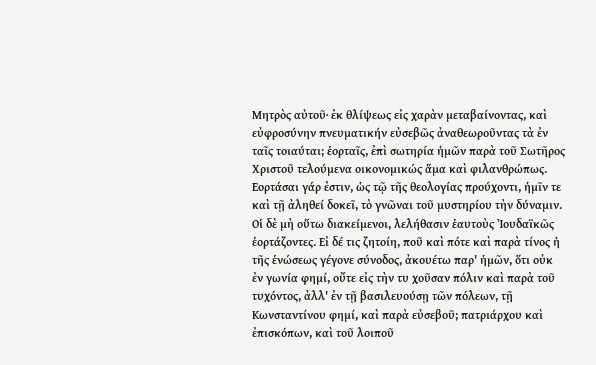Μητρὸς αὐτοῦ· ἐκ θλίψεως εἰς χαρὰν μεταβαίνοντας, καὶ εὐφροσύνην πνευματικήν εὐσεβῶς ἀναθεωροῦντας τὰ ἐν ταῖς τοιαύται; ἑορταῖς, ἐπὶ σωτηρία ἡμῶν παρὰ τοῦ Σωτῆρος Χριστοῦ τελούμενα οικονομικώς ἅμα καὶ φιλανθρώπως. Εορτάσαι γάρ ἐστιν, ὡς τῷ τῆς θεολογίας προύχοντι, ἡμῖν τε καὶ τῇ ἀληθεί δοκεῖ, τὸ γνῶναι τοῦ μυστηρίου τὴν δύναμιν. Οἱ δὲ μὴ οὕτω διακείμενοι, λελήθασιν ἑαυτοὺς Ἰουδαϊκῶς ἑορτάζοντες. Εἰ δέ τις ζητοίη, ποῦ καὶ πότε καὶ παρὰ τίνος ἡ τῆς ἑνώσεως γέγονε σύνοδος, ἀκουέτω παρ' ἡμῶν, ὅτι οὐκ ἐν γωνία φημί, οὔτε εἰς τὴν τυ χοῦσαν πόλιν καὶ παρὰ τοῦ τυχόντος, ἀλλ' ἐν τῇ βασιλευούσῃ τῶν πόλεων, τῇ Κωνσταντίνου φημί, καὶ παρὰ εὐσεβοῦ; πατριάρχου καὶ ἐπισκόπων, καὶ τοῦ λοιποῦ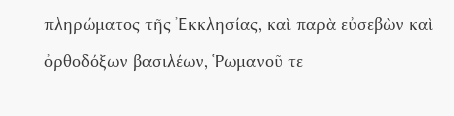πληρώματος τῆς Ἐκκλησίας, καὶ παρὰ εὐσεβὼν καὶ ὀρθοδόξων βασιλέων, Ῥωμανοῦ τε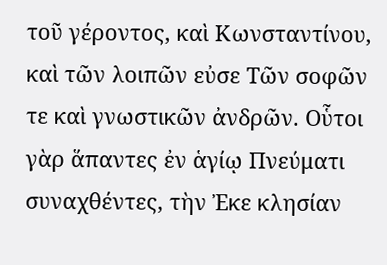τοῦ γέροντος, καὶ Κωνσταντίνου, καὶ τῶν λοιπῶν εὐσε Τῶν σοφῶν τε καὶ γνωστικῶν ἀνδρῶν. Οὗτοι γὰρ ἅπαντες ἐν ἁγίῳ Πνεύματι συναχθέντες, τὴν Ἐκε κλησίαν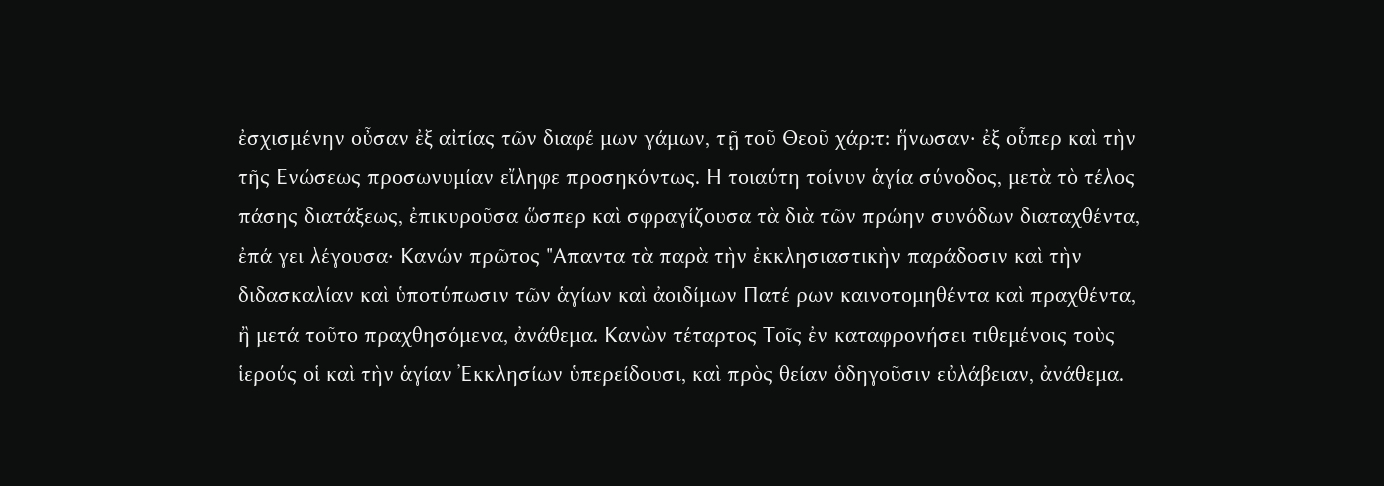ἐσχισμένην οὖσαν ἐξ αἰτίας τῶν διαφέ μων γάμων, τῇ τοῦ Θεοῦ χάρ:τ: ἥνωσαν· ἐξ οὗπερ καὶ τὴν τῆς Ενώσεως προσωνυμίαν εἴληφε προσηκόντως. Η τοιαύτη τοίνυν ἁγία σύνοδος, μετὰ τὸ τέλος πάσης διατάξεως, ἐπικυροῦσα ὥσπερ καὶ σφραγίζουσα τὰ διὰ τῶν πρώην συνόδων διαταχθέντα, ἐπά γει λέγουσα· Κανών πρῶτος "Απαντα τὰ παρὰ τὴν ἐκκλησιαστικὴν παράδοσιν καὶ τὴν διδασκαλίαν καὶ ὑποτύπωσιν τῶν ἁγίων καὶ ἀοιδίμων Πατέ ρων καινοτομηθέντα καὶ πραχθέντα, ἢ μετά τοῦτο πραχθησόμενα, ἀνάθεμα. Κανὼν τέταρτος Τοῖς ἐν καταφρονήσει τιθεμένοις τοὺς ἱερούς οἱ καὶ τὴν ἁγίαν Ἐκκλησίων ὑπερείδουσι, καὶ πρὸς θείαν ὁδηγοῦσιν εὐλάβειαν, ἀνάθεμα.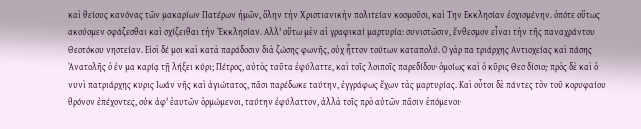καὶ θείους κανόνας τῶν μακαρίων Πατέρων ἡμῶν, ὅλην τὴν Χριστιανικὴν πολιτείαν κοσμοῦσι, καὶ Την Εκκλησίαν ἐσχισμένην. ὁπότε οὕτως ακούομεν σφάζεσθαι καὶ σχίζειθαι τὴν Ἐκκλησίαν. Αλλ' οὕτω μὲν αἱ γραφικαί μαρτυρία: συνιστῶσιν, ἔνθεσμον εἶναι τὴν τῆς παναχράντου Θεοτόκου νηστείαν. Εἰσὶ δέ μοι καὶ κατὰ παράδοσιν διὰ ζώσης φωνῆς, οὐχ ἧττον τούτων καταπολύ. Ο γὰρ πα τριάρχης Αντιοχείας καὶ πάσης Ἀνατολῆς ὁ ἐν μα καρίᾳ τῇ λήξει κύρι; Πέτρος, αὐτὸς ταῦτα ἐφύλαττε, καὶ τοῖς λοιποῖς παρεδίδου· ὁμοίως καὶ ὁ κῦρις Θεσ δίσιο;· πρὸς δὲ καὶ ὁ νυνὶ πατριάρχης κυρις Ιωάν νῆς καὶ ἀγιώτατος, πᾶσι παρέδωκε ταύτην, ἐγγράφως ἔχων τὰς μαρτυρίας. Καὶ οὗτοι δὲ πάντες τὸν τοῦ κορυφαίου θρόνον ἐπέχοντες, οὐκ ἀφ' ἑαυτῶν ὁρμώμενοι, ταύτην ἐφύλαττον, ἀλλὰ τοῖς πρὸ αὐτῶν πᾶσιν ἑπόμενοι·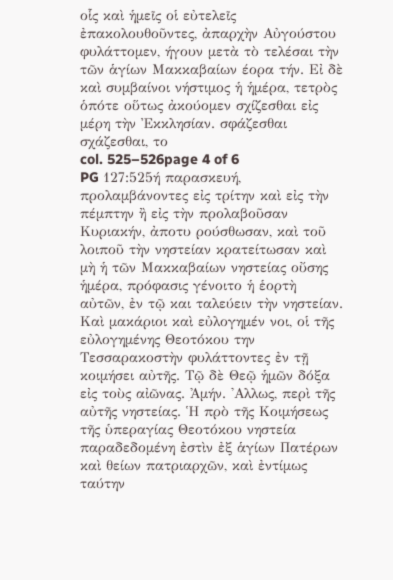οἷς καὶ ἡμεῖς οἱ εὐτελεῖς ἐπακολουθοῦντες, ἀπαρχὴν Αὐγούστου φυλάττομεν, ήγουν μετὰ τὸ τελέσαι τὴν τῶν ἁγίων Μακκαβαίων έορα τήν. Εἰ δὲ καὶ συμβαίνοι νήστιμος ἡ ἡμέρα, τετρὸς ὁπότε οὕτως ἀκούομεν σχίζεσθαι εἰς μέρη τὴν Ἐκκλησίαν. σφάζεσθαι σχάζεσθαι, το
col. 525–526page 4 of 6
PG 127:525ή παρασκευή, προλαμβάνοντες εἰς τρίτην καὶ εἰς τὴν πέμπτην ἢ εἰς τὴν προλαβοῦσαν Κυριακήν, ἀποτυ ρούσθωσαν, καὶ τοῦ λοιποῦ τὴν νηστείαν κρατείτωσαν καὶ μὴ ἡ τῶν Μακκαβαίων νηστείας οὔσης ἡμέρα, πρόφασις γένοιτο ἡ ἑορτὴ αὐτῶν, ἐν τῷ και ταλεύειν τὴν νηστείαν. Καὶ μακάριοι καὶ εὐλογημέν νοι, οἱ τῆς εὐλογημένης Θεοτόκου την Τεσσαρακοστὴν φυλάττοντες ἐν τῇ κοιμήσει αὐτῆς. Τῷ δὲ Θεῷ ἡμῶν δόξα εἰς τοὺς αἰῶνας. Ἀμήν. 'Αλλως, περὶ τῆς αὐτῆς νηστείας. Ἡ πρὸ τῆς Κοιμήσεως τῆς ὑπεραγίας Θεοτόκου νηστεία παραδεδομένη ἐστὶν ἐξ ἁγίων Πατέρων καὶ θείων πατριαρχῶν, καὶ ἐντίμως ταύτην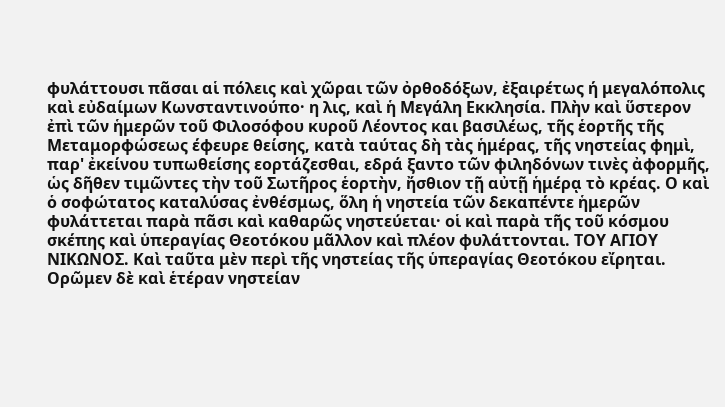φυλάττουσι πᾶσαι αἱ πόλεις καὶ χῶραι τῶν ὀρθοδόξων, ἐξαιρέτως ή μεγαλόπολις καὶ εὐδαίμων Κωνσταντινούπο· η λις, καὶ ἡ Μεγάλη Εκκλησία. Πλὴν καὶ ὕστερον ἐπὶ τῶν ἡμερῶν τοῦ Φιλοσόφου κυροῦ Λέοντος και βασιλέως, τῆς ἑορτῆς τῆς Μεταμορφώσεως έφευρε θείσης, κατὰ ταύτας δὴ τὰς ἡμέρας, τῆς νηστείας φημὶ, παρ' ἐκείνου τυπωθείσης εορτάζεσθαι, εδρά ξαντο τῶν φιληδόνων τινὲς ἀφορμῆς, ὡς δῆθεν τιμῶντες τὴν τοῦ Σωτῆρος ἑορτὴν, ἤσθιον τῇ αὐτῇ ἡμέρᾳ τὸ κρέας. Ο καὶ ὁ σοφώτατος καταλύσας ἐνθέσμως, ὅλη ἡ νηστεία τῶν δεκαπέντε ἡμερῶν φυλάττεται παρὰ πᾶσι καὶ καθαρῶς νηστεύεται· οἱ καὶ παρὰ τῆς τοῦ κόσμου σκέπης καὶ ὑπεραγίας Θεοτόκου μᾶλλον καὶ πλέον φυλάττονται. ΤΟΥ ΑΓΙΟΥ ΝΙΚΩΝΟΣ. Καὶ ταῦτα μὲν περὶ τῆς νηστείας τῆς ὑπεραγίας Θεοτόκου εἴρηται. Ορῶμεν δὲ καὶ ἑτέραν νηστείαν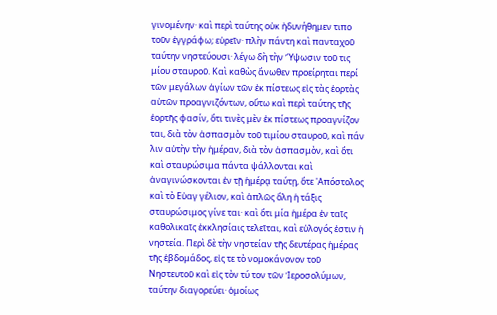γινομένην· καὶ περὶ ταύτης οὐκ ἠδυνήθημεν τιπο τοῦν ἐγγράφω; εὑρεῖν· πλὴν πάντη καὶ πανταχοῦ ταύτην νηστεύουσι· λέγω δὴ τὴν Ὕψωσιν τοῦ τις μίου σταυροῦ. Καὶ καθὼς ἄνωθεν προείρηται περί τῶν μεγάλων ἁγίων τῶν ἐκ πίστεως εἰς τὰς ἑορτὰς αὐτῶν προαγνιζόντων, οὕτω καὶ περὶ ταύτης τῆς ἑορτῆς φασίν, ὅτι τινὲς μὲν ἐκ πίστεως προαγνίζον ται, διὰ τὸν ἀσπασμὸν τοῦ τιμίου σταυροῦ, καὶ πάν λιν αὐτὴν τὴν ἡμέραν, διὰ τὸν ἀσπασμὸν, καὶ ὅτι καὶ σταυρώσιμα πάντα ψάλλονται καὶ ἀναγινώσκονται ἐν τῇ ἡμέρᾳ ταύτῃ, ὅτε 'Απόστολος καὶ τὸ Εὐαγ γέλιον, καὶ ἁπλῶς ὅλη ἡ τάξις σταυρώσιμος γίνε ται· καὶ ὅτι μία ἡμέρα ἐν ταῖς καθολικαῖς ἐκκλησίαις τελεῖται, καὶ εὐλογός ἐστιν ἡ νηστεία. Περὶ δὲ τὴν νηστείαν τῆς δευτέρας ἡμέρας τῆς ἑβδομάδος, εἰς τε τὸ νομοκάνονον τοῦ Νηστευτοῦ καὶ εἰς τὸν τύ τον τῶν Ἱεροσολύμων, ταύτην διαγορεύει· ὁμοίως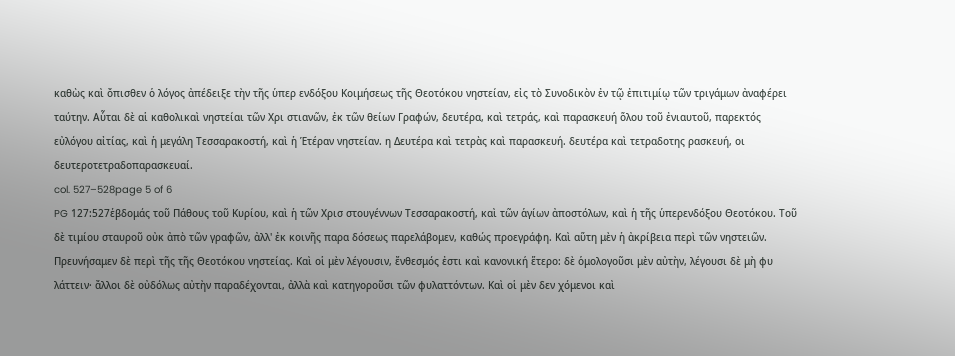καθὼς καὶ ὄπισθεν ὁ λόγος ἀπέδειξε τὴν τῆς ὑπερ ενδόξου Κοιμήσεως τῆς Θεοτόκου νηστείαν, εἰς τὸ Συνοδικὸν ἐν τῷ ἐπιτιμίῳ τῶν τριγάμων ἀναφέρει ταύτην. Αὗται δὲ αἱ καθολικαὶ νηστείαι τῶν Χρι στιανῶν, ἐκ τῶν θείων Γραφών, δευτέρα, καὶ τετράς, καὶ παρασκευή ὅλου τοῦ ἐνιαυτοῦ, παρεκτός εὐλόγου αἰτίας, καὶ ἡ μεγάλη Τεσσαρακοστή, καὶ ἡ Ἑτέραν νηστείαν. η Δευτέρα καὶ τετρὰς καὶ παρασκευή. δευτέρα καὶ τετραδοτης ρασκευή, οι δευτεροτετραδοπαρασκευαί.
col. 527–528page 5 of 6
PG 127:527ἑβδομάς τοῦ Πάθους τοῦ Κυρίου, καὶ ἡ τῶν Χρισ στουγέννων Τεσσαρακοστή, καὶ τῶν ἁγίων ἀποστόλων, καὶ ἡ τῆς ὑπερενδόξου Θεοτόκου. Τοῦ δὲ τιμίου σταυροῦ οὐκ ἀπὸ τῶν γραφῶν, ἀλλ' ἐκ κοινῆς παρα δόσεως παρελάβομεν, καθώς προεγράφη. Καὶ αὕτη μὲν ἡ ἀκρίβεια περὶ τῶν νηστειῶν. Πρευνήσαμεν δὲ περὶ τῆς τῆς Θεοτόκου νηστείας. Καὶ οἱ μὲν λέγουσιν, ἔνθεσμός ἐστι καὶ κανονική ἕτερο: δὲ ὁμολογοῦσι μὲν αὐτὴν, λέγουσι δὲ μὴ φυ λάττειν· ἄλλοι δὲ οὐδόλως αὐτὴν παραδέχονται, ἀλλὰ καὶ κατηγοροῦσι τῶν φυλαττόντων. Καὶ οἱ μὲν δεν χόμενοι καὶ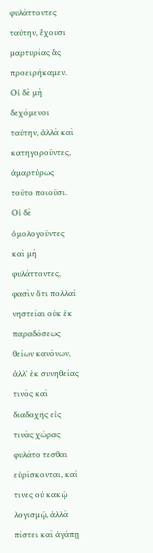φυλάττοντες ταύτην, ἔχουσι μαρτυρίας ἃς προειρήκαμεν. Οἱ δὲ μὴ δεχόμενοι ταύτην, ἀλλὰ καὶ κατηγοροῦντες, ἀμαρτύρως τοῦτο ποιοῦσι. Οἱ δὲ ὁμολογοῦντες καὶ μὴ φυλάττοντες, φασὶν ὅτι πολλαί νηστείαι οὐκ ἐκ παραδόσεως θείων κανόνων, ἀλλ' ἐκ συνηθείας τινὸς καὶ διαδοχῆς εἰς τινὰς χώρας φυλάτο τεσθαι εὑρίσκονται, καί τινες οὐ κακῷ λογισμῷ, ἀλλὰ πίστει καὶ ἀγάπῃ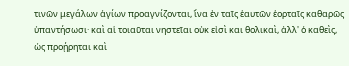τινῶν μεγάλων ἁγίων προαγνίζονται, ἵνα ἐν ταῖς ἑαυτῶν ἑορταῖς καθαρῶς ὑπαντήσωσι· καὶ αἱ τοιαῦται νηστεῖαι οὐκ εἰσὶ και θολικαὶ, ἀλλ' ὁ καθεὶς, ὡς προῄρηται καὶ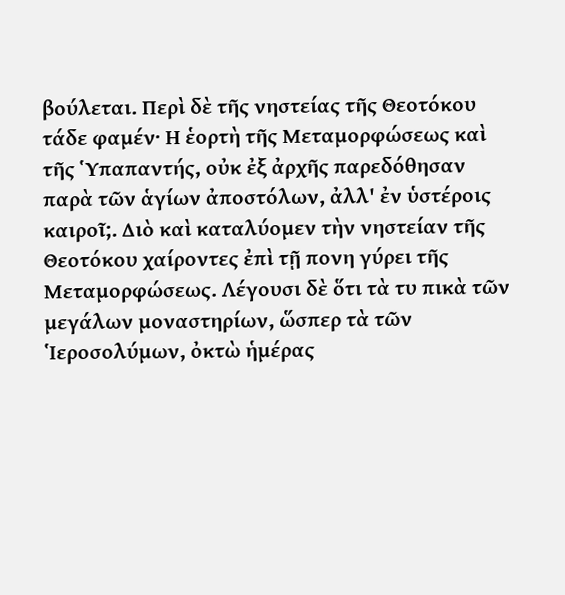βούλεται. Περὶ δὲ τῆς νηστείας τῆς Θεοτόκου τάδε φαμέν· Η ἑορτὴ τῆς Μεταμορφώσεως καὶ τῆς Ὑπαπαντής, οὐκ ἐξ ἀρχῆς παρεδόθησαν παρὰ τῶν ἁγίων ἀποστόλων, ἀλλ' ἐν ὑστέροις καιροῖ;. Διὸ καὶ καταλύομεν τὴν νηστείαν τῆς Θεοτόκου χαίροντες ἐπὶ τῇ πονη γύρει τῆς Μεταμορφώσεως. Λέγουσι δὲ ὅτι τὰ τυ πικὰ τῶν μεγάλων μοναστηρίων, ὥσπερ τὰ τῶν Ἱεροσολύμων, ὀκτὼ ἡμέρας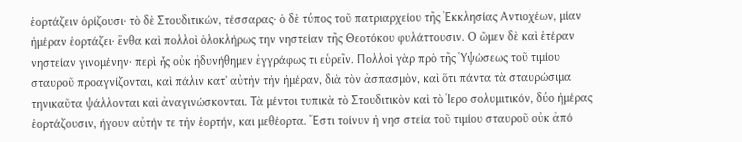ἑορτάζειν ὁρίζουσι· τὸ δὲ Στουδιτικών, τέσσαρας· ὁ δὲ τύπος τοῦ πατριαρχείου τῆς Ἐκκλησίας Αντιοχέων, μίαν ἡμέραν ἑορτάζει· ἔνθα καὶ πολλοὶ ὁλοκλήρως την νηστείαν τῆς Θεοτόκου φυλάττουσιν. Ο ῶμεν δὲ καὶ ἑτέραν νηστείαν γινομένην· περὶ ἧς οὐκ ἠδυνήθημεν ἐγγράφως τι εὑρεῖν. Πολλοὶ γὰρ πρὸ τῆς Ὑψώσεως τοῦ τιμίου σταυροῦ προαγνίζονται, καὶ πάλιν κατ' αὐτὴν τὴν ἡμέραν, διὰ τὸν ἀσπασμὸν, καὶ ὅτι πάντα τὰ σταυρώσιμα τηνικαῦτα ψάλλονται καὶ ἀναγινώσκονται. Τὰ μέντοι τυπικὰ τὸ Στουδιτικὸν καὶ τὸ Ἱερο σολυμιτικόν, δύο ἡμέρας ἑορτάζουσιν, ήγουν αὐτήν τε τὴν ἑορτήν, και μεθέορτα. Ἔστι τοίνυν ἡ νησ στεία τοῦ τιμίου σταυροῦ οὐκ ἀπό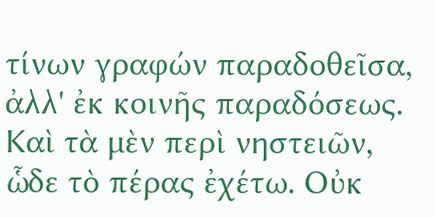τίνων γραφών παραδοθεῖσα, ἀλλ' ἐκ κοινῆς παραδόσεως. Καὶ τὰ μὲν περὶ νηστειῶν, ὧδε τὸ πέρας ἐχέτω. Οὐκ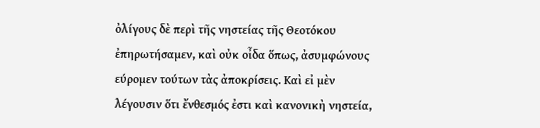ὀλίγους δὲ περὶ τῆς νηστείας τῆς Θεοτόκου ἐπηρωτήσαμεν, καὶ οὐκ οἶδα ὅπως, ἀσυμφώνους εύρομεν τούτων τὰς ἀποκρίσεις. Καὶ εἰ μὲν λέγουσιν ὅτι ἔνθεσμός ἐστι καὶ κανονικὴ νηστεία,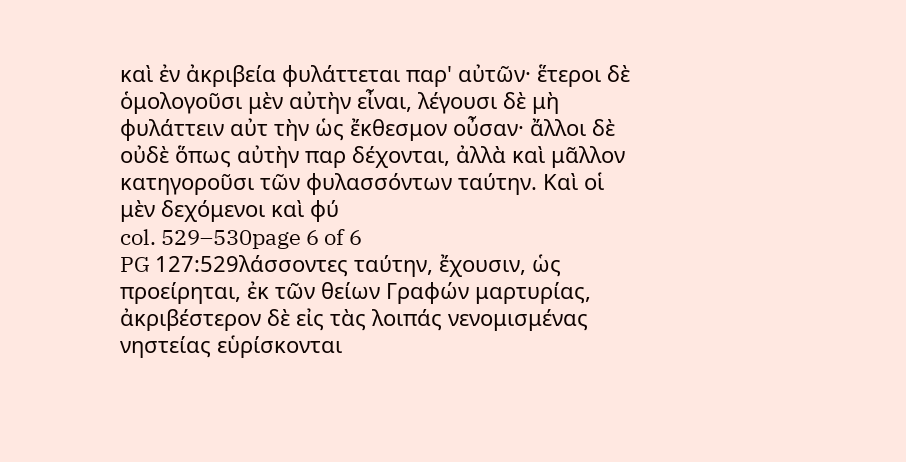καὶ ἐν ἀκριβεία φυλάττεται παρ' αὐτῶν· ἕτεροι δὲ ὁμολογοῦσι μὲν αὐτὴν εἶναι, λέγουσι δὲ μὴ φυλάττειν αὐτ τὴν ὡς ἔκθεσμον οὖσαν· ἄλλοι δὲ οὐδὲ ὅπως αὐτὴν παρ δέχονται, ἀλλὰ καὶ μᾶλλον κατηγοροῦσι τῶν φυλασσόντων ταύτην. Καὶ οἱ μὲν δεχόμενοι καὶ φύ
col. 529–530page 6 of 6
PG 127:529λάσσοντες ταύτην, ἔχουσιν, ὡς προείρηται, ἐκ τῶν θείων Γραφών μαρτυρίας, ἀκριβέστερον δὲ εἰς τὰς λοιπάς νενομισμένας νηστείας εὑρίσκονται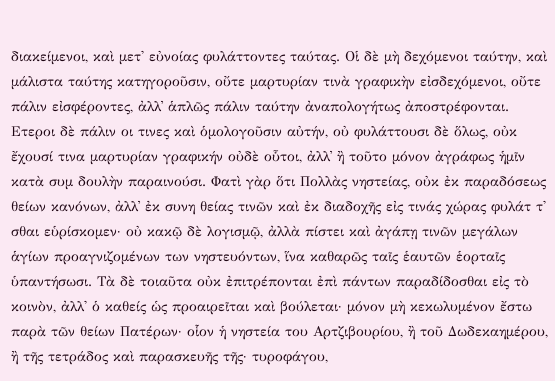διακείμενοι, καὶ μετ' εὐνοίας φυλάττοντες ταύτας. Οἱ δὲ μὴ δεχόμενοι ταύτην, καὶ μάλιστα ταύτης κατηγοροῦσιν, οὔτε μαρτυρίαν τινὰ γραφικὴν εἰσδεχόμενοι, οὔτε πάλιν εἰσφέροντες, ἀλλ᾽ ἁπλῶς πάλιν ταύτην ἀναπολογήτως ἀποστρέφονται. Ετεροι δὲ πάλιν οι τινες καὶ ὁμολογοῦσιν αὐτήν, οὐ φυλάττουσι δὲ ὅλως, οὐκ ἔχουσί τινα μαρτυρίαν γραφικήν οὐδὲ οὗτοι, ἀλλ᾽ ἢ τοῦτο μόνον ἀγράφως ἡμῖν κατὰ συμ δουλὴν παραινούσι. Φατὶ γὰρ ὅτι Πολλὰς νηστείας, οὐκ ἐκ παραδόσεως θείων κανόνων, ἀλλ᾽ ἐκ συνη θείας τινῶν καὶ ἐκ διαδοχῆς εἰς τινάς χώρας φυλάτ τ' σθαι εὑρίσκομεν· οὐ κακῷ δὲ λογισμῷ, ἀλλὰ πίστει καὶ ἀγάπῃ τινῶν μεγάλων ἁγίων προαγνιζομένων των νηστευόντων, ἵνα καθαρῶς ταῖς ἑαυτῶν ἑορταῖς ὑπαντήσωσι. Τὰ δὲ τοιαῦτα οὐκ ἐπιτρέπονται ἐπὶ πάντων παραδίδοσθαι εἰς τὸ κοινὸν, ἀλλ' ὁ καθείς ὡς προαιρεῖται καὶ βούλεται· μόνον μὴ κεκωλυμένον ἔστω παρὰ τῶν θείων Πατέρων· οἷον ἡ νηστεία του Αρτζιβουρίου, ἢ τοῦ Δωδεκαημέρου, ἢ τῆς τετράδος καὶ παρασκευῆς τῆς· τυροφάγου,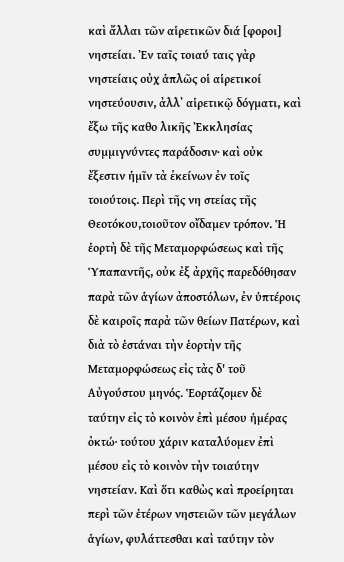καὶ ἄλλαι τῶν αἱρετικῶν διά [φοροι] νηστείαι. Ἐν ταῖς τοιαύ ταις γὰρ νηστείαις οὐχ ἁπλῶς οἱ αἱρετικοί νηστεύουσιν, ἀλλ᾽ αἱρετικῷ δόγματι, καὶ ἔξω τῆς καθο λικῆς Ἐκκλησίας συμμιγνύντες παράδοσιν· καὶ οὐκ ἔξεστιν ἡμῖν τὰ ἐκείνων ἐν τοῖς τοιούτοις. Περὶ τῆς νη στείας τῆς Θεοτόκου,τοιοῦτον οἴδαμεν τρόπον. Ἡ ἑορτὴ δὲ τῆς Μεταμορφώσεως καὶ τῆς Ὑπαπαντῆς, οὐκ ἐξ ἀρχῆς παρεδόθησαν παρὰ τῶν ἁγίων ἀποστόλων, ἐν ὑπτέροις δὲ καιροῖς παρὰ τῶν θείων Πατέρων, καὶ διὰ τὸ ἑστάναι τὴν ἑορτὴν τῆς Μεταμορφώσεως εἰς τὰς δ' τοῦ Αὐγούστου μηνός. Ἑορτάζομεν δὲ ταύτην εἰς τὸ κοινὸν ἐπὶ μέσου ἡμέρας ὀκτώ· τούτου χάριν καταλύομεν ἐπὶ μέσου εἰς τὸ κοινὸν τὴν τοιαύτην νηστείαν. Καὶ ὅτι καθὼς καὶ προείρηται περὶ τῶν ἑτέρων νηστειῶν τῶν μεγάλων ἁγίων, φυλάττεσθαι καὶ ταύτην τὸν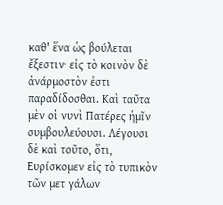καθ' ἕνα ὡς βούλεται ἔξεστιν· εἰς τὸ κοινὸν δὲ ἀνάρμοστὸν ἐστι παραδίδοσθαι. Καὶ ταῦτα μὲν οἱ νυνὶ Πατέρες ἡμῖν συμβουλεύουσι. Λέγουσι δὲ καὶ τοῦτο, ὅτι, Ευρίσκομεν εἰς τὸ τυπικὸν τῶν μετ γάλων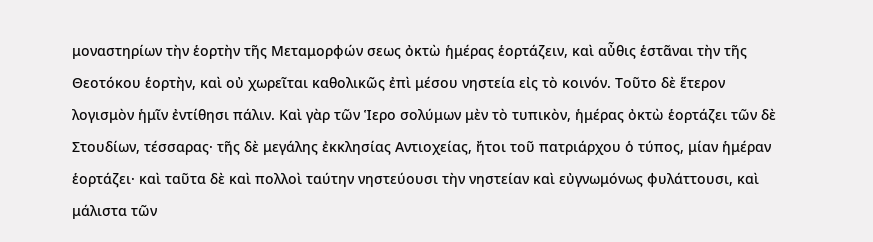μοναστηρίων τὴν ἑορτὴν τῆς Μεταμορφών σεως ὀκτὼ ἡμέρας ἑορτάζειν, καὶ αὖθις ἑστᾶναι τὴν τῆς Θεοτόκου ἑορτὴν, καὶ οὐ χωρεῖται καθολικῶς ἐπὶ μέσου νηστεία εἰς τὸ κοινόν. Τοῦτο δὲ ἕτερον λογισμὸν ἡμῖν ἐντίθησι πάλιν. Καὶ γὰρ τῶν Ἱερο σολύμων μὲν τὸ τυπικὸν, ἡμέρας ὀκτὼ ἑορτάζει τῶν δὲ Στουδίων, τέσσαρας· τῆς δὲ μεγάλης ἐκκλησίας Αντιοχείας, ἤτοι τοῦ πατριάρχου ὁ τύπος, μίαν ἡμέραν ἑορτάζει· καὶ ταῦτα δὲ καὶ πολλοὶ ταύτην νηστεύουσι τὴν νηστείαν καὶ εὐγνωμόνως φυλάττουσι, καὶ μάλιστα τῶν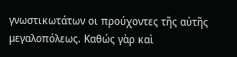γνωστικωτάτων οι προύχοντες τῆς αὐτῆς μεγαλοπόλεως. Καθώς γὰρ καὶ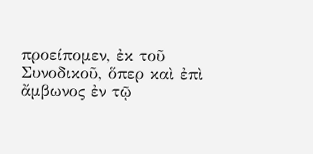προείπομεν, ἐκ τοῦ Συνοδικοῦ, ὅπερ καὶ ἐπὶ ἄμβωνος ἐν τῷ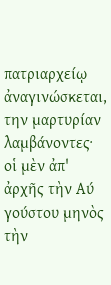πατριαρχείῳ ἀναγινώσκεται, την μαρτυρίαν λαμβάνοντες· οἱ μὲν ἀπ' ἀρχῆς τὴν Αύ γούστου μηνὸς τὴν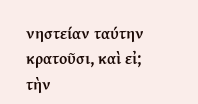νηστείαν ταύτην κρατοῦσι, καὶ εἰ; τὴν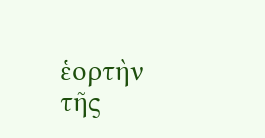ἑορτὴν τῆς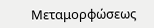Μεταμορφώσεως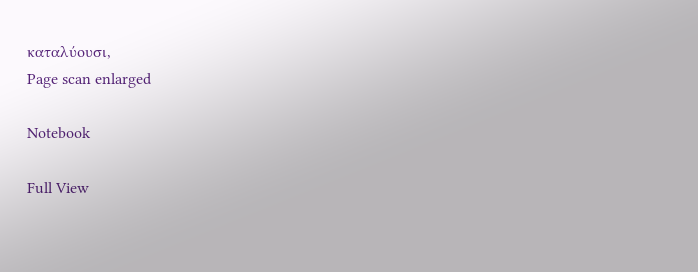καταλύουσι,
Page scan enlarged

Notebook

Full View